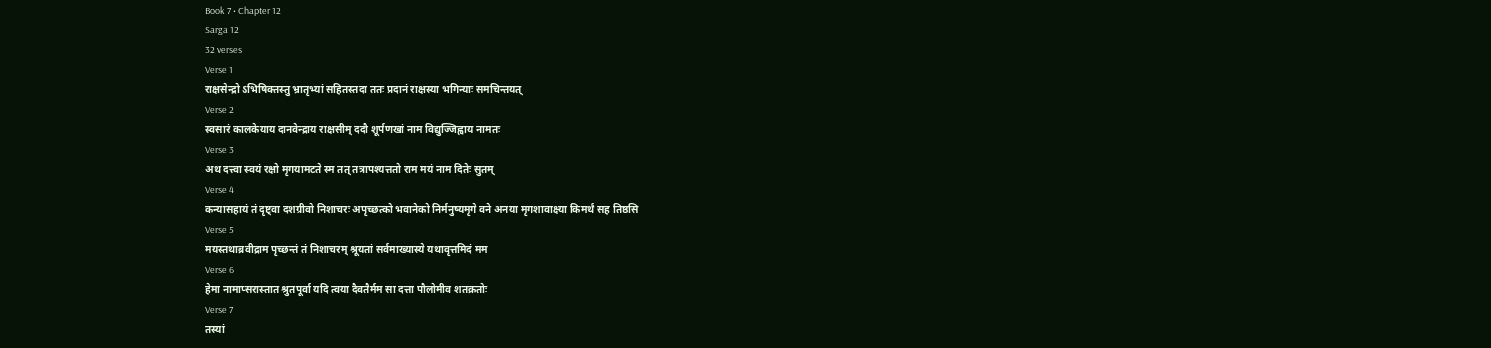Book 7 • Chapter 12
Sarga 12
32 verses
Verse 1
राक्षसेन्द्रो ऽभिषिक्तस्तु भ्रातृभ्यां सहितस्तदा ततः प्रदानं राक्षस्या भगिन्याः समचिन्तयत्
Verse 2
स्वसारं कालकेयाय दानवेन्द्राय राक्षसीम् ददौ शूर्पणखां नाम विद्युज्जिह्वाय नामतः
Verse 3
अथ दत्त्वा स्वयं रक्षो मृगयामटते स्म तत् तत्रापश्यत्ततो राम मयं नाम दितेः सुतम्
Verse 4
कन्यासहायं तं दृष्ट्वा दशग्रीवो निशाचरः अपृच्छत्को भवानेको निर्मनुष्यमृगे वने अनया मृगशावाक्ष्या किमर्थं सह तिष्ठसि
Verse 5
मयस्तथाब्रवीद्राम पृच्छन्तं तं निशाचरम् श्रूयतां सर्वमाख्यास्ये यथावृत्तमिदं मम
Verse 6
हेमा नामाप्सरास्तात श्रुतपूर्वा यदि त्वया दैवतैर्मम सा दत्ता पौलोमीव शतक्रतोः
Verse 7
तस्यां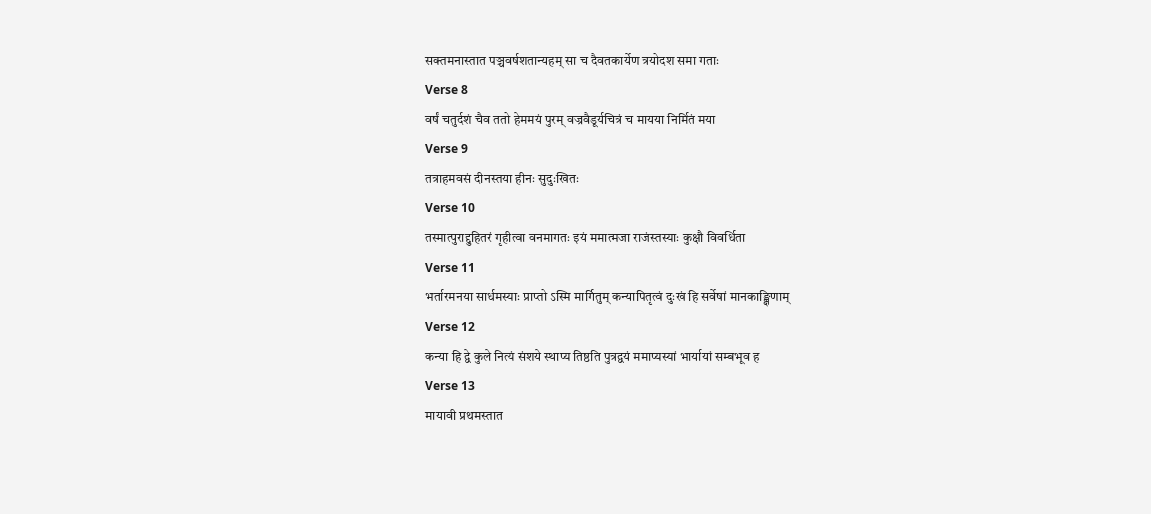सक्तमनास्तात पञ्चवर्षशतान्यहम् सा च दैवतकार्येण त्रयोदश समा गताः
Verse 8
वर्षं चतुर्दशं चैव ततो हेममयं पुरम् वज्रवैडूर्यचित्रं च मायया निर्मितं मया
Verse 9
तत्राहमवसं दीनस्तया हीनः सुदुःखितः
Verse 10
तस्मात्पुराद्दुहितरं गृहीत्वा वनमागतः इयं ममात्मजा राजंस्तस्याः कुक्षौ विवर्धिता
Verse 11
भर्तारमनया सार्धमस्याः प्राप्तो ऽस्मि मार्गितुम् कन्यापितृत्वं दुःखं हि सर्वेषां मानकाङ्क्षिणाम्
Verse 12
कन्या हि द्वे कुले नित्यं संशये स्थाप्य तिष्ठति पुत्रद्वयं ममाप्यस्यां भार्यायां सम्बभूव ह
Verse 13
मायावी प्रथमस्तात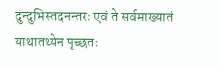दुन्दुभिस्तदनन्तरः एवं ते सर्वमाख्यातं याथातथ्येन पृच्छतः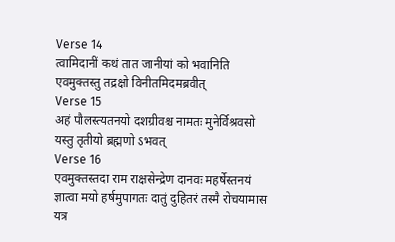Verse 14
त्वामिदानीं कथं तात जानीयां को भवानिति एवमुक्तस्तु तद्रक्षो विनीतमिदमब्रवीत्
Verse 15
अहं पौलस्त्यतनयो दशग्रीवश्च नामतः मुनेर्विश्रवसो यस्तु तृतीयो ब्रह्मणो ऽभवत्
Verse 16
एवमुक्तस्तदा राम राक्षसेन्द्रेण दानवः महर्षेस्तनयं ज्ञात्वा मयो हर्षमुपागतः दातुं दुहितरं तस्मै रोचयामास यत्र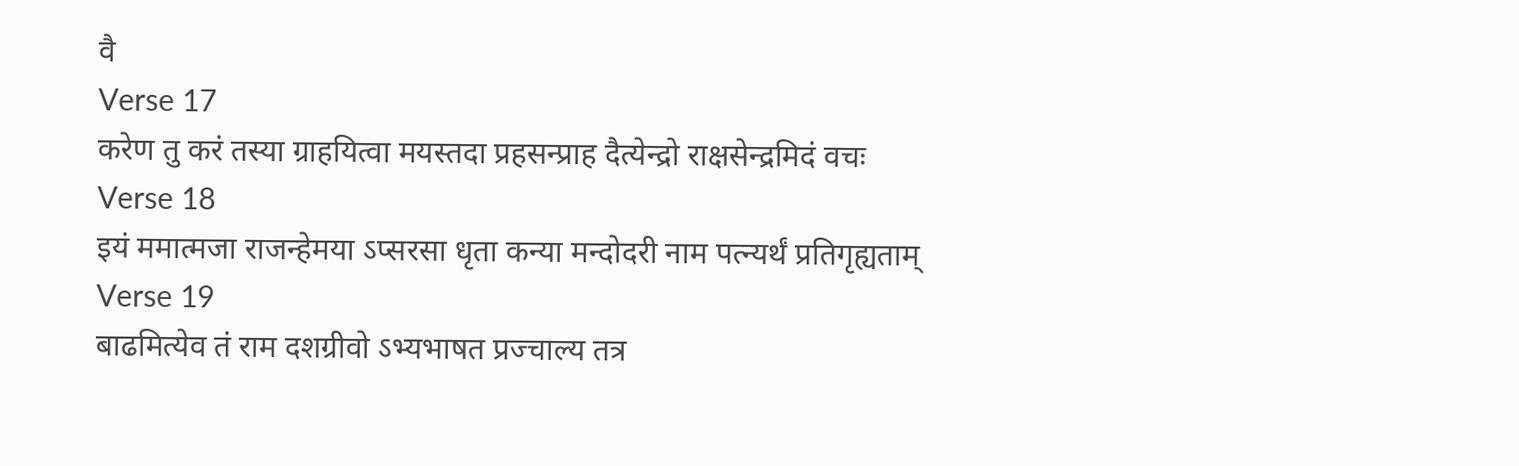वै
Verse 17
करेण तु करं तस्या ग्राहयित्वा मयस्तदा प्रहसन्प्राह दैत्येन्द्रो राक्षसेन्द्रमिदं वचः
Verse 18
इयं ममात्मजा राजन्हेमया ऽप्सरसा धृता कन्या मन्दोदरी नाम पत्न्यर्थं प्रतिगृह्यताम्
Verse 19
बाढमित्येव तं राम दशग्रीवो ऽभ्यभाषत प्रज्चाल्य तत्र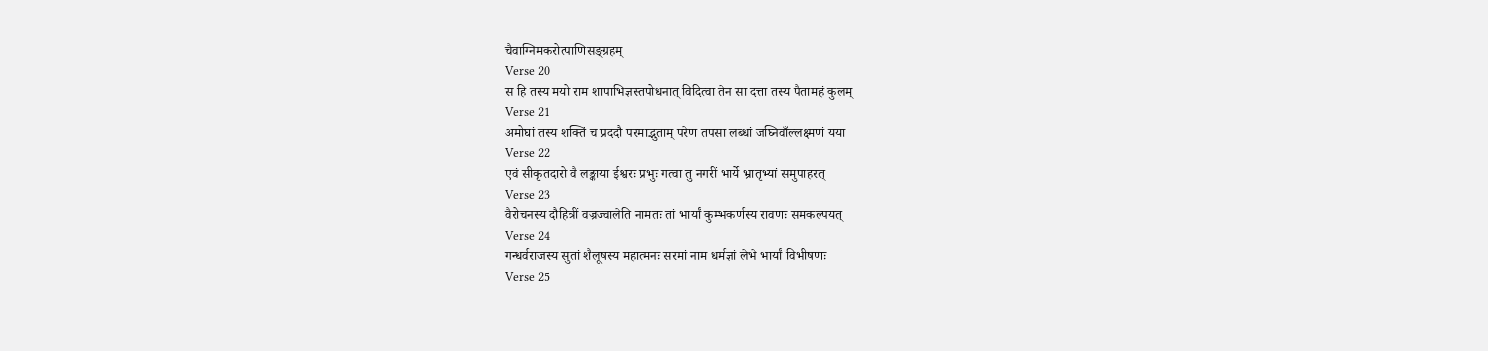चैवाग्निमकरोत्पाणिसङ्ग्रहम्
Verse 20
स हि तस्य मयो राम शापाभिज्ञस्तपोधनात् विदित्वा तेन सा दत्ता तस्य पैतामहं कुलम्
Verse 21
अमोघां तस्य शक्तिं च प्रददौ परमाद्भुताम् परेण तपसा लब्धां जघ्निवाँल्लक्ष्मणं यया
Verse 22
एवं सीकृतदारो वै लङ्काया ईश्वरः प्रभुः गत्वा तु नगरीं भार्ये भ्रातृभ्यां समुपाहरत्
Verse 23
वैरोचनस्य दौहित्रीं वज्रज्वालेति नामतः तां भार्यां कुम्भकर्णस्य रावणः समकल्पयत्
Verse 24
गन्धर्वराजस्य सुतां शैलूषस्य महात्मनः सरमां नाम धर्मज्ञां लेभे भार्यां विभीषणः
Verse 25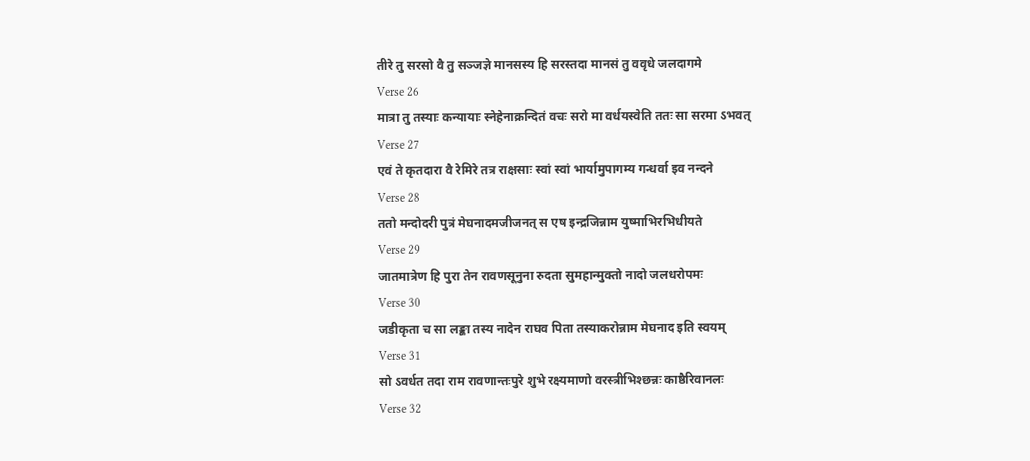तीरे तु सरसो वै तु सञ्जज्ञे मानसस्य हि सरस्तदा मानसं तु ववृधे जलदागमे
Verse 26
मात्रा तु तस्याः कन्यायाः स्नेहेनाक्रन्दितं वचः सरो मा वर्धयस्वेति ततः सा सरमा ऽभवत्
Verse 27
एवं ते कृतदारा वै रेमिरे तत्र राक्षसाः स्वां स्वां भार्यामुपागम्य गन्धर्वा इव नन्दने
Verse 28
ततो मन्दोदरी पुत्रं मेघनादमजीजनत् स एष इन्द्रजिन्नाम युष्माभिरभिधीयते
Verse 29
जातमात्रेण हि पुरा तेन रावणसूनुना रुदता सुमहान्मुक्तो नादो जलधरोपमः
Verse 30
जडीकृता च सा लङ्का तस्य नादेन राघव पिता तस्याकरोन्नाम मेघनाद इति स्वयम्
Verse 31
सो ऽवर्धत तदा राम रावणान्तःपुरे शुभे रक्ष्यमाणो वरस्त्रीभिश्छन्नः काष्ठैरिवानलः
Verse 32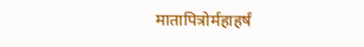मातापित्रोर्महाहर्षं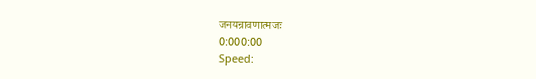जनयन्रावणात्मजः
0:000:00
Speed: